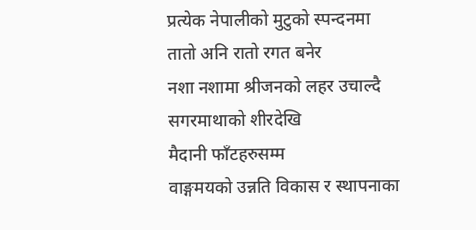प्रत्येक नेपालीको मुटुको स्पन्दनमा
तातो अनि रातो रगत बनेर
नशा नशामा श्रीजनको लहर उचाल्दै
सगरमाथाको शीरदेखि
मैदानी फाँटहरुसम्म
वाङ्गमयको उन्नति विकास र स्थापनाका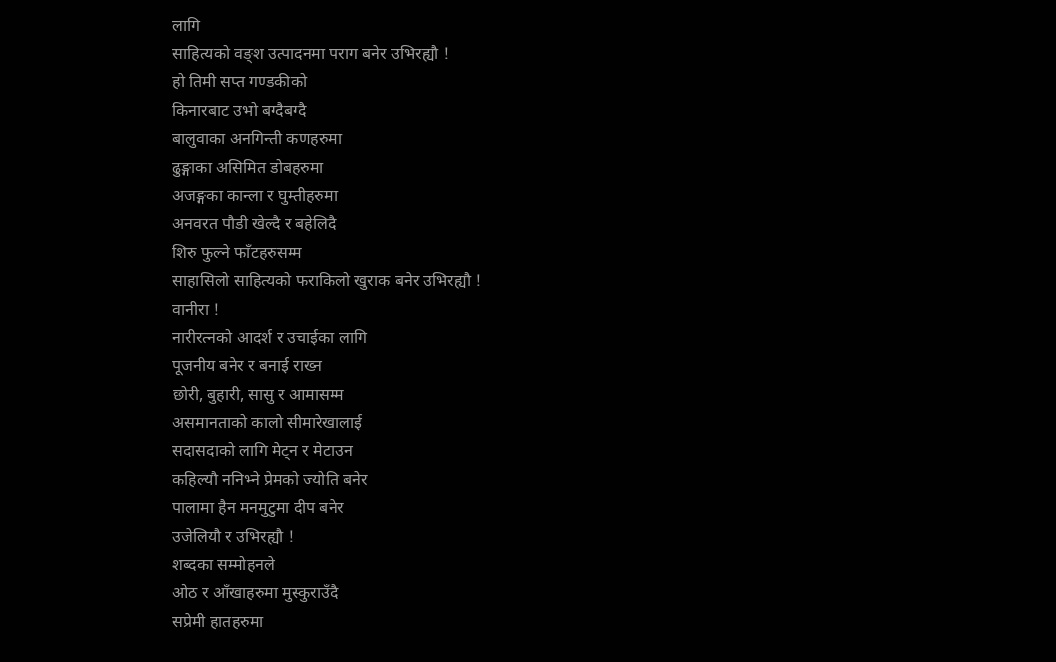लागि
साहित्यको वङ्श उत्पादनमा पराग बनेर उभिरह्यौ !
हो तिमी सप्त गण्डकीको
किनारबाट उभो बग्दैबग्दै
बालुवाका अनगिन्ती कणहरुमा
ढुङ्गाका असिमित डोबहरुमा
अजङ्गका कान्ला र घुम्तीहरुमा
अनवरत पौडी खेल्दै र बहेलिदै
शिरु फुल्ने फाँटहरुसम्म
साहासिलो साहित्यको फराकिलो खुराक बनेर उभिरह्यौ !
वानीरा !
नारीरत्नको आदर्श र उचाईका लागि
पूजनीय बनेर र बनाई राख्न
छोरी, बुहारी, सासु र आमासम्म
असमानताको कालो सीमारेखालाई
सदासदाको लागि मेट्न र मेटाउन
कहिल्यौ ननिभ्ने प्रेमको ज्योति बनेर
पालामा हैन मनमुटुमा दीप बनेर
उजेलियौ र उभिरह्यौ !
शब्दका सम्मोहनले
ओठ र आँखाहरुमा मुस्कुराउँदै
सप्रेमी हातहरुमा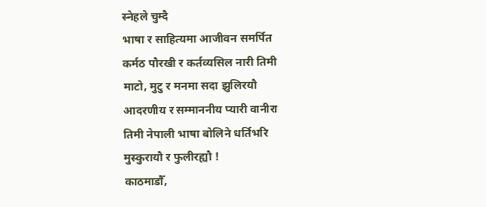स्नेहले चुम्दै
भाषा र साहित्यमा आजीवन समर्पित
कर्मठ पौरखी र कर्तव्यसिल नारी तिमी
माटो, मुटु र मनमा सदा झुलिरयौ
आदरणीय र सम्माननीय प्यारी वानीरा
तिमी नेपाली भाषा बोलिने धर्तिभरि
मुस्कुरायौ र फुलीरह्यौ !
काठमाडौँ,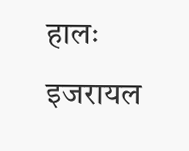हालः इजरायल